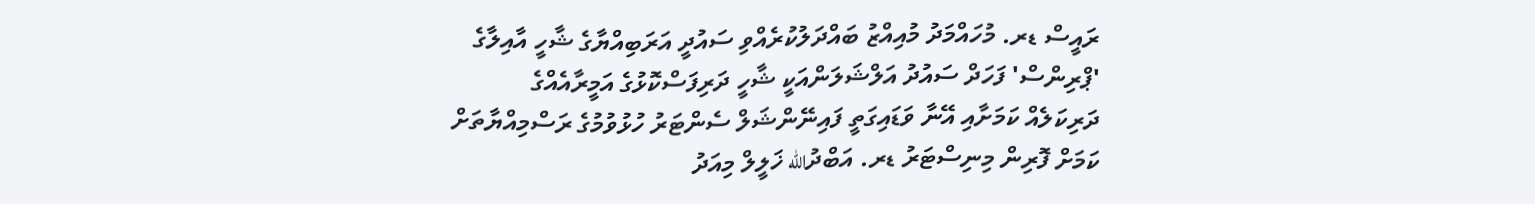ރައީސް ޑރ. މުހައްމަދު މުއިއްޒު ބައްދަލުކުރެއްވި ސައުދީ އަރަބިއްޔާގެ ޝާހީ އާއިލާގެ 'ޕްރިންސް' ފަހަދް ސައުދު އަލްޝަލަންއަކީ ޝާހީ ދަރިފަސްކޮޅުގެ އަމީރާއެއްގެ ދަރިކަލެއް ކަމަށާއި އޭނާ ވަޑައިގަތީ ފައިނޭންޝަލް ސެންޓަރު ހުޅުވުމުގެ ރަސްމިއްޔާތަށް ކަމަށް ފޮރިން މިނިސްޓަރު ޑރ. އަބްދުالله ޚަލީލް މިއަދު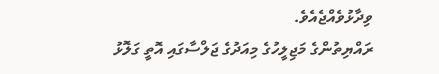ވިދާޅުވެއްޖެއެވެ.
ރައްޔިތުންގެ މަޖިލީހުގެ މިއަދުގެ ޖަލްސާގައި އޮތީ ގަލޮޅު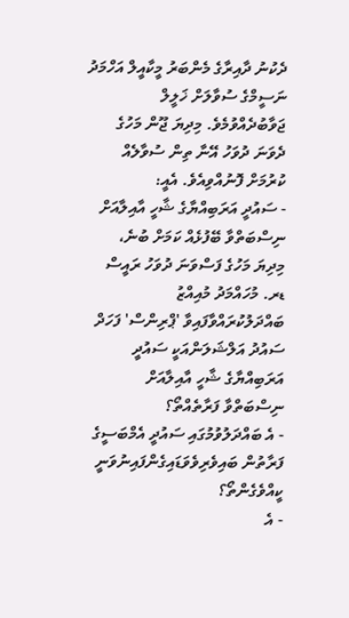ދެކުނު ދާއިރާގެ މެންބަރު މީކާއީލް އަހްމަދު ނަސީމްގެ ސުވާލަށް ޚަލީލް ޖަވާބުދެއްވުމެވެ. މިދިޔަ ޖޫން މަހުގެ ދެވަނަ ދުވަހު އޭނާ ތިން ސުވާލެއް ކުރުމަށް ފޮނުއްވިއެވެ. އެއީ:
- ސައުދީ އަރަބިއްޔާގެ ޝާހީ އާއިލާއަށް ނިސްބަތްވާ ބޭފުޅެއް ކަމަށް ބުނެ، މިދިޔަ މަހުގެ ފަސްވަނަ ދުވަހު ރައީސް ޑރ. މުހައްމަދު މުއިއްޒު ބައްދަލުކުރައްވާފައިވާ 'ޕްރިންސް' ފަހަދް ސައުދު އަލްޝަލަންއަކީ ސައުދީ އަރަބިއްޔާގެ ޝާހީ އާއިލާއަށް ނިސްބަތްވާ ފަރާތެއްތޯ؟
- އެ ބައްދަލުވުމުގައި ސައުދީ އެމްބަސީގެ ފަރާތުން ބައިވެރިވެވަޑައިގެންފައިނުވަނީ ކީއްވެގެންތޯ؟
- އެ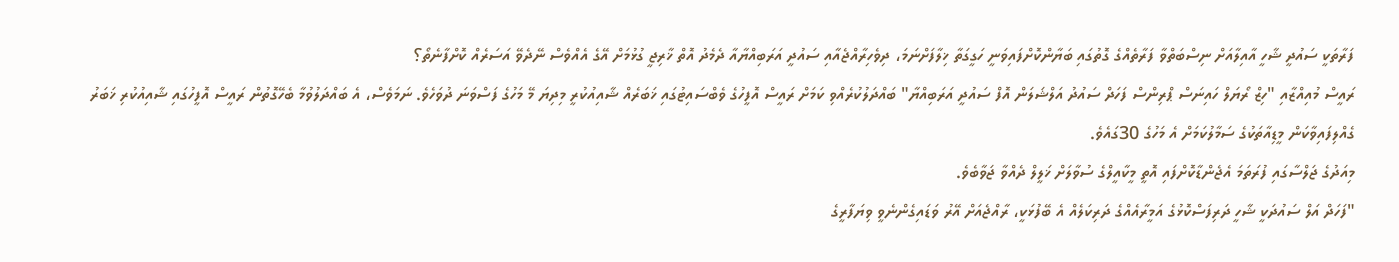ފަރާތަކީ ސައުދީ ޝާހީ އާއިލާއަށް ނިސްބަތްވާ ފަރާތެއްގެ ގޮތުގައި ބަޔާންކޮށްފައިވަނީ ހަގީގަތާ ޚިލާފަށްނަމަ، ދިވެހިރާއްޖެއާއި ސައުދީ އަރަބިއްޔާއާ ދެމެދު އޮތް ޚާރިޖީ ގުޅުމަށް އޭގެ އެއްވެސް ނޭދެވޭ އަސަރެއް ކޮށްފާނެތޯ؟
ރައީސް މުއިއްޒާއި "ހިޒް ރޯޔަލް ހައިނަސް ޕްރިންސް ފަހަދް ސައުދު އަލްޝަލަން އޮފް ސައުދީ އަރަބިއްޔާ" ބައްދަލުކުރެއްވި ކަމަށް ރައީސް އޮފީހުގެ ވެބްސައިޓުގައި ޚަބަރެއް ޝާއިއުކުރީ މިދިޔަ މޭ މަހުގެ ފަސްވަނަ ދުވަހެވެ. ނަމަވެސް، އެ ބައްދަލުވުމާ ބެހޭގޮތުން ރައީސް އޮފީހުގައި ޝާއިއުކުރި ޚަބަރު ގެއްލިފައިވާކަން މީޑިއާތަކުގެ ސަމާލުކަމަށް އެ މަހުގެ 30ގައެވެ.
މިއަދުގެ ޖަލްސާގައި ފުރަތަމަ އެޖެންޑާކޮށްފައި އޮތީ މީކާއީލްގެ ސުވާލަށް ޚަލީލް ދެއްވާ ޖަވާބެވެ.
"ފަހަދް އަލް ސައުދަކީ ޝާހީ ދަރިފަސްކޮޅުގެ އަމީރާއެއްގެ ދަރިކަލެއް އެ ބޭފުޅަކީ، ރާއްޖެއަށް އޭރު ވަޑައިގެންނެވީ ވިޔަފާރީގެ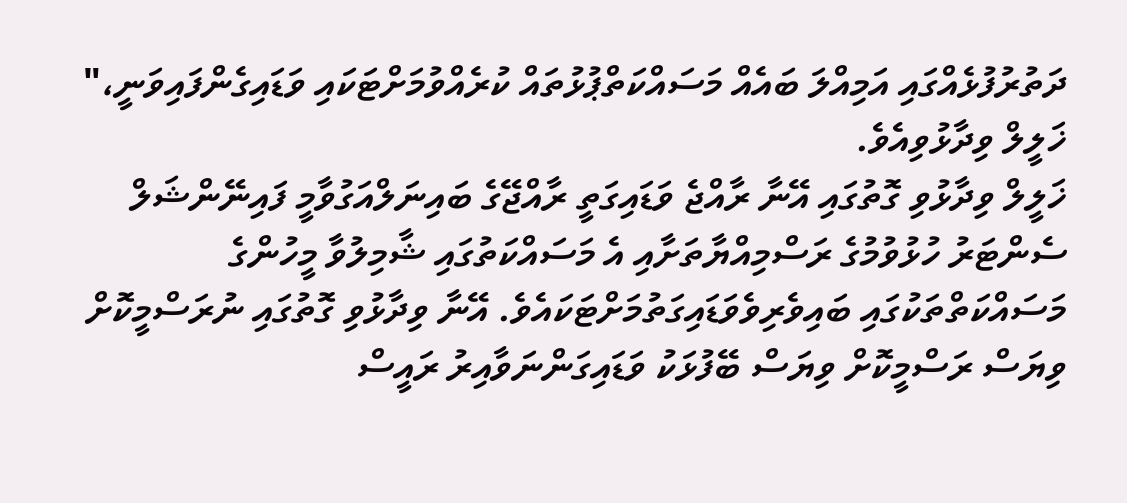ދަތުރުފުޅެއްގައި އަމިއްލަ ބައެއް މަސައްކަތްޕުޅުތައް ކުރެއްވުމަށްޓަކައި ވަޑައިގެންފައިވަނީ،" ޚަލީލް ވިދާޅުވިއެވެ.
ޚަލީލް ވިދާޅުވި ގޮތުގައި އޭނާ ރާއްޖެ ވަޑައިގަތީ ރާއްޖޭގެ ބައިނަލްއަގުވާމީ ފައިނޭންޝަލް ސެންޓަރު ހުޅުވުމުގެ ރަސްމިއްޔާތަށާއި އެ މަސައްކަތުގައި ޝާމިލުވާ މީހުންގެ މަސައްކަތްތަކުގައި ބައިވެރިވެވަޑައިގަތުމަށްޓަކައެވެ. އޭނާ ވިދާޅުވި ގޮތުގައި ނުރަސްމީކޮށް ވިޔަސް ރަސްމީކޮށް ވިޔަސް ބޭފުޅަކު ވަޑައިގަންނަވާއިރު ރައީސް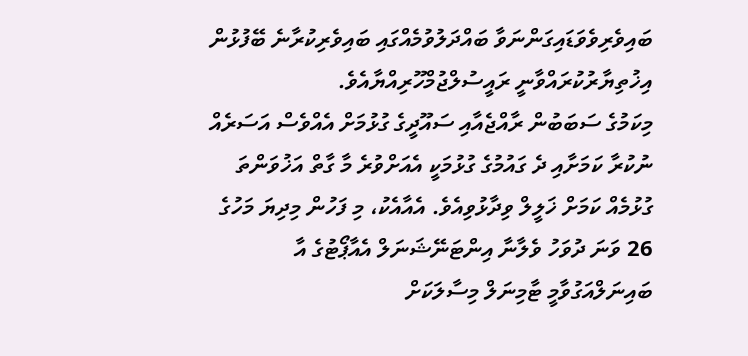ބައިވެރިވެވަޑައިގަންނަވާ ބައްދަލުވުމެއްގައި ބައިވެރިކުރާނެ ބޭފުޅުން އިޚުތިޔާރުކުރައްވާނީ ރައީސުލްޖުމްހޫރިއްޔާއެވެ.
މިކަމުގެ ސަބަބުން ރާއްޖެއާއި ސައޫދީގެ ގުޅުމަށް އެއްވެސް އަސަރެއް ނުކުރާ ކަމަށާއި ދެ ގައުމުގެ ގުޅުމަކީ އެއަށްވުރެ މާ ގާތް އަޚުވަންތަ ގުޅުމެއް ކަމަށް ޚަލީލް ވިދާޅުވިއެވެ. އެއާއެކު، މި ފަހުން މިދިޔަ މަހުގެ 26 ވަނަ ދުވަހު ވެލާނާ އިންޓަނޭޝަނަލް އެއާޕޯޓުގެ އާ ބައިނަލްއަގުވާމީ ޓާމިނަލް މިސާލަކަށް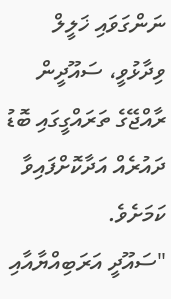ނަންގަވައި ޚަލީލް ވިދާޅުވީ، ސައޫދީން ރާއްޖޭގެ ތަރައްގީގައި ބޮޑު ދައުރެއް އަދާކޮށްފައިވާ ކަމަށެވެ.
"ސައޫދީ އަރަބިއްޔާއާއި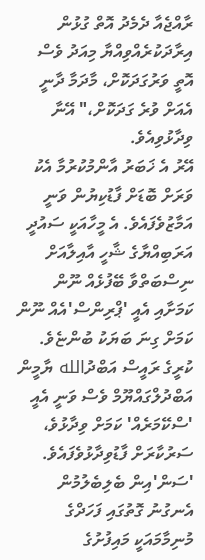ރާއްޖެއާ ދެމެދު އޮތް ގުޅުން އިރާދަކުރެއްވިއްޔާ މިއަދު ވެސް އޮތީ ވަރުގަދަކޮށް، މާދަމާ ދާނީ އެއަށް ވުރެ ގަދަކޮށް،" އޭނާ ވިދާޅުވިއެވެ.
އޭރު އެ ޚަބަރު އާންމުކުރުމާ އެކު ވަރަށް ބޮޑަށް ފާޑުކިޔުން ވަނީ އަމާޒުވެފައެވެ. އެ މީހާއަކީ ސައުދީ އަރަބިއްޔާގެ ޝާހީ އާއިލާއަށް ނިސްބަތްވާ ބޭފުޅެއް ނޫން ކަމަށާއި އެއީ 'ޕްރިންސް'އެއް ނޫން ކަމަށް ގިނަ ބަޔަކު ބުންޏެވެ. ކުރީގެ ރައީސް އަބްދުالله ޔާމީން އަބްދުލްގައްޔޫމް ވެސް ވަނީ އެއީ 'ސްކޭމަރެއް' ކަމަށް ވިދާޅުވެ، ސަރުކާރަށް ފާޑުވިދާޅުވެފައެވެ.
'ސަން'އިން ބެލިބެލުމުން އެނގުނު ގޮތުގައި ފަހަދްގެ މުނިމާމައަކީ މައިފުށުގެ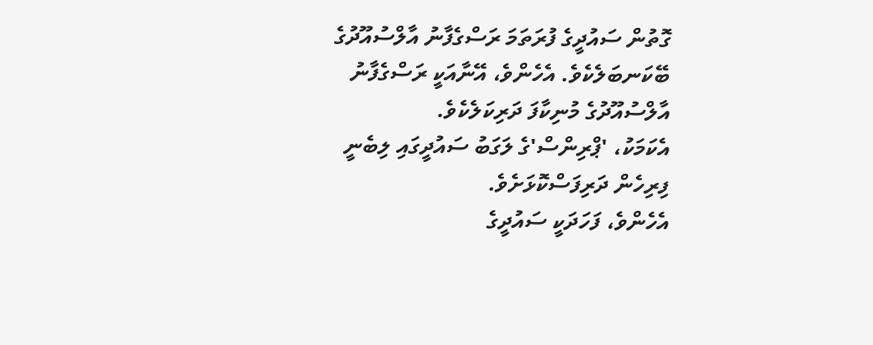ގޮތުން ސައުދީގެ ފުރަތަމަ ރަސްގެފާނު އާލްސުއޫދުގެ ބޭކަނބަލެކެވެ. އެހެންވެ، އޭނާއަކީ ރަސްގެފާނު އާލްސުއޫދުގެ މުނިކާފަ ދަރިކަލެކެވެ.
އެކަމަކު، 'ޕްރިންސް'ގެ ލަގަބު ސައުދީގައި ލިބެނީ ފިރިހެން ދަރިފަސްކޮޅަށެވެ.
އެހެންވެ، ފަހަދަކީ ސައުދީގެ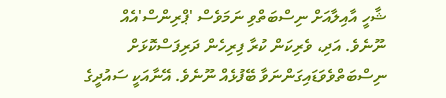ޝާހީ އާއިލާއަށް ނިސްބަތްވި ނަމަވެސް 'ޕްރިންސް'އެއް ނޫނެވެ. އަދި، ވެރިކަން ކުރާ ފިރިހެން ދަރިފަސްކޮޅަށް ނިސްބަތްވެވަޑައިގަންނަވާ ބޭފުޅެއް ނޫނެވެ. އޭނާއަކީ ސައުދީގެ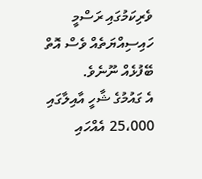ވެރިކަމުގައި ރަސްމީ ހައިސިއްޔަތެއް ވެސް އޮތް ބޭފުޅެއް ނޫނެވެ.
އެ ގައުމުގެ ޝާހީ އާއިލާގައި 25،000 އެއްހައި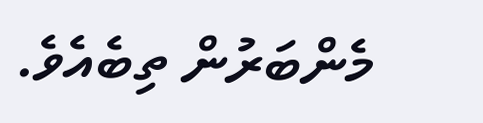މެންބަރުން ތިބެއެވެ.